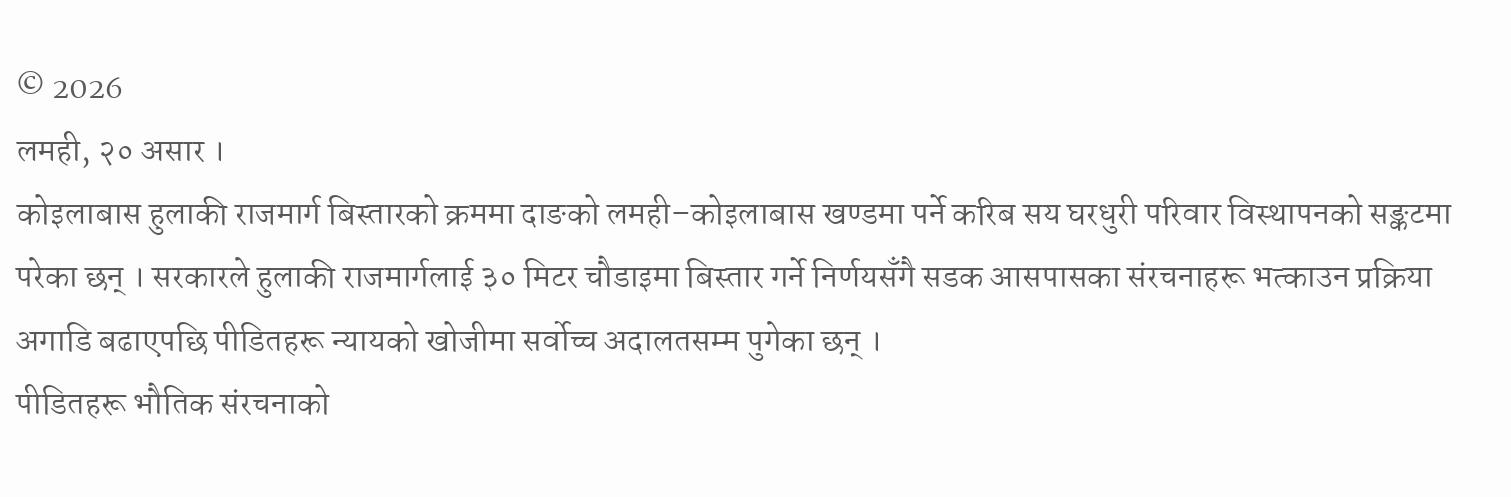© 2026
लमही, २० असार ।
कोइलाबास हुलाकी राजमार्ग बिस्तारको क्रममा दाङको लमही–कोइलाबास खण्डमा पर्ने करिब सय घरधुरी परिवार विस्थापनको सङ्कटमा परेका छन् । सरकारले हुलाकी राजमार्गलाई ३० मिटर चौडाइमा बिस्तार गर्ने निर्णयसँगै सडक आसपासका संरचनाहरू भत्काउन प्रक्रिया अगाडि बढाएपछि पीडितहरू न्यायको खोजीमा सर्वोच्च अदालतसम्म पुगेका छन् ।
पीडितहरू भौतिक संरचनाको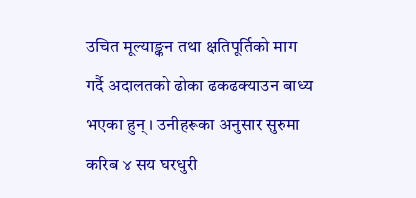उचित मूल्याङ्कन तथा क्षतिपूर्तिको माग गर्दै अदालतको ढोका ढकढक्याउन बाध्य भएका हुन् । उनीहरूका अनुसार सुरुमा करिब ४ सय घरधुरी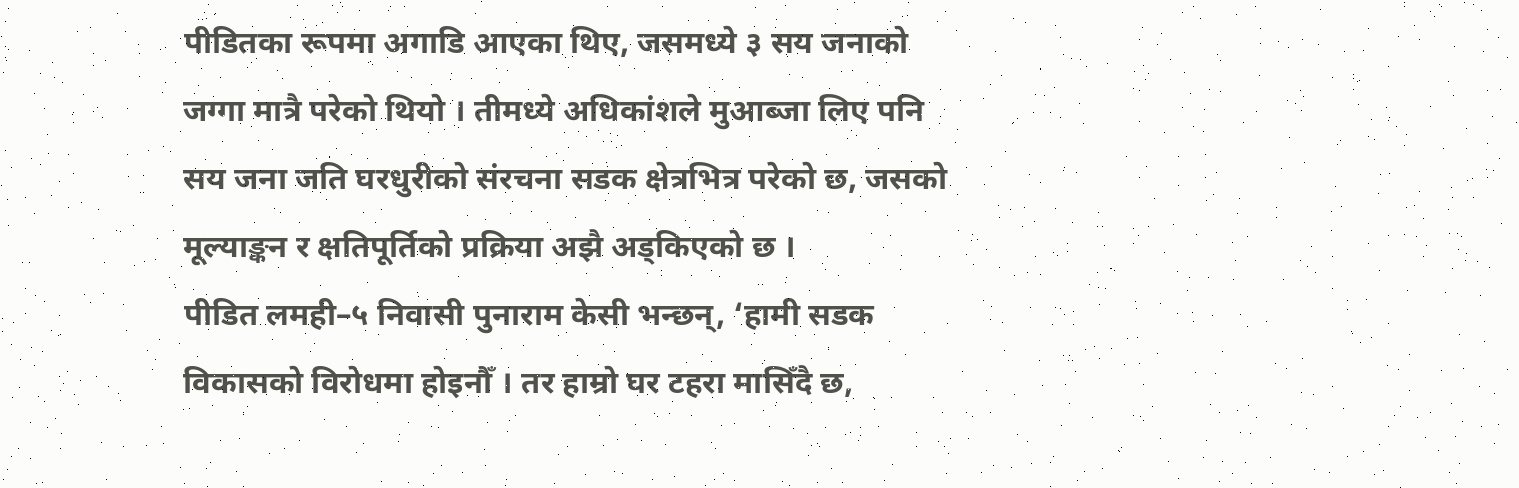पीडितका रूपमा अगाडि आएका थिए, जसमध्ये ३ सय जनाको जग्गा मात्रै परेको थियो । तीमध्ये अधिकांशले मुआब्जा लिए पनि सय जना जति घरधुरीको संरचना सडक क्षेत्रभित्र परेको छ, जसको मूल्याङ्कन र क्षतिपूर्तिको प्रक्रिया अझै अड्किएको छ ।
पीडित लमही–५ निवासी पुनाराम केसी भन्छन्, ‘हामी सडक विकासको विरोधमा होइनौँ । तर हाम्रो घर टहरा मासिँदै छ,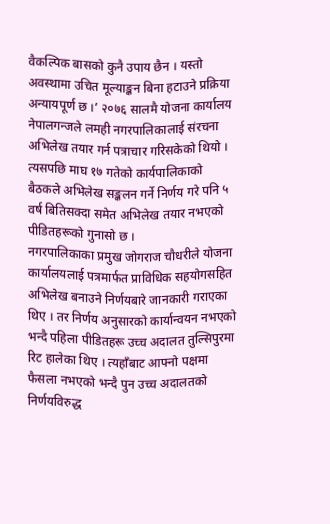वैकल्पिक बासको कुनै उपाय छैन । यस्तो अवस्थामा उचित मूल्याङ्कन बिना हटाउने प्रक्रिया अन्यायपूर्ण छ ।’ २०७६ सालमै योजना कार्यालय नेपालगन्जले लमही नगरपालिकालाई संरचना अभिलेख तयार गर्न पत्राचार गरिसकेको थियो । त्यसपछि माघ १७ गतेको कार्यपालिकाको बैठकले अभिलेख सङ्कलन गर्ने निर्णय गरे पनि ५ वर्ष बितिसक्दा समेत अभिलेख तयार नभएको पीडितहरूको गुनासो छ ।
नगरपालिकाका प्रमुख जोगराज चौधरीले योजना कार्यालयलाई पत्रमार्फत प्राविधिक सहयोगसहित अभिलेख बनाउने निर्णयबारे जानकारी गराएका थिए । तर निर्णय अनुसारको कार्यान्वयन नभएको भन्दै पहिला पीडितहरू उच्च अदालत तुल्सिपुरमा रिट हालेका थिए । त्यहाँबाट आफ्नो पक्षमा फैसला नभएको भन्दै पुन उच्च अदालतको निर्णयविरुद्ध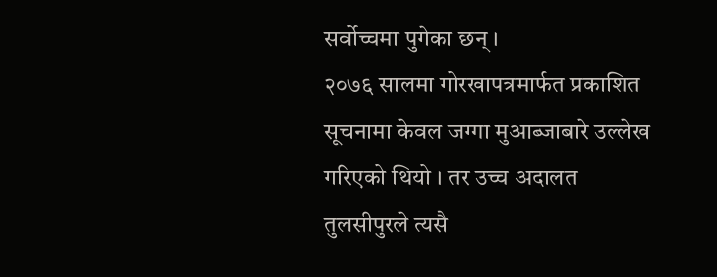सर्वोच्चमा पुगेका छन् ।
२०७६ सालमा गोरखापत्रमार्फत प्रकाशित सूचनामा केवल जग्गा मुआब्जाबारे उल्लेख गरिएको थियो । तर उच्च अदालत तुलसीपुरले त्यसै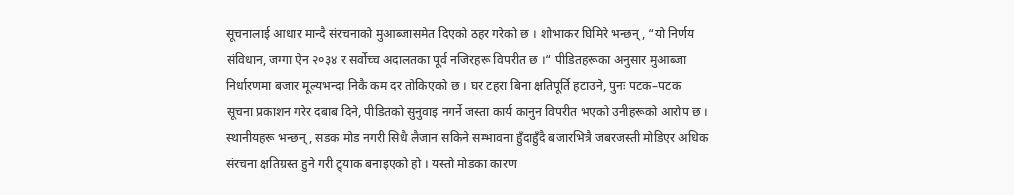सूचनालाई आधार मान्दै संरचनाको मुआब्जासमेत दिएको ठहर गरेको छ । शोभाकर घिमिरे भन्छन्, “यो निर्णय संविधान, जग्गा ऐन २०३४ र सर्वोच्च अदालतका पूर्व नजिरहरू विपरीत छ ।“ पीडितहरूका अनुसार मुआब्जा निर्धारणमा बजार मूल्यभन्दा निकै कम दर तोकिएको छ । घर टहरा बिना क्षतिपूर्ति हटाउने, पुनः पटक–पटक सूचना प्रकाशन गरेर दबाब दिने, पीडितको सुनुवाइ नगर्ने जस्ता कार्य कानुन विपरीत भएको उनीहरूको आरोप छ ।
स्थानीयहरू भन्छन्, सडक मोड नगरी सिधै लैजान सकिने सम्भावना हुँदाहुँदै बजारभित्रै जबरजस्ती मोडिएर अधिक संरचना क्षतिग्रस्त हुने गरी ट्र्याक बनाइएको हो । यस्तो मोडका कारण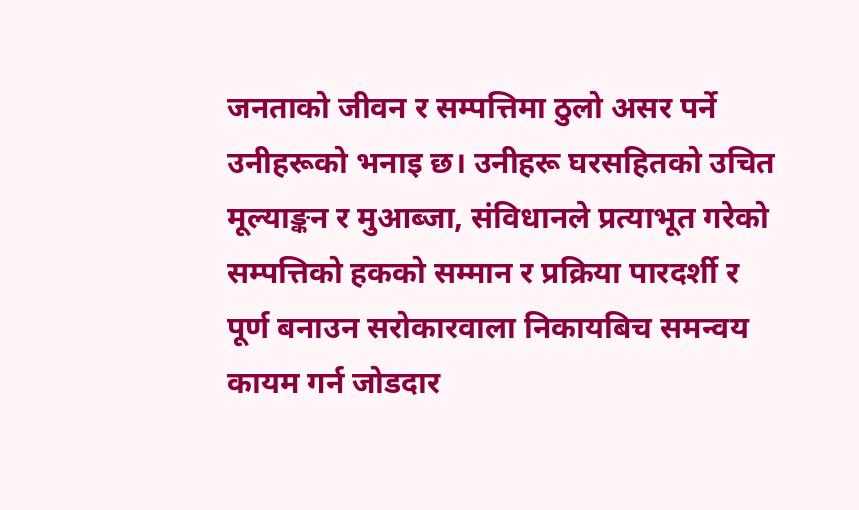जनताको जीवन र सम्पत्तिमा ठुलो असर पर्ने उनीहरूको भनाइ छ। उनीहरू घरसहितको उचित मूल्याङ्कन र मुआब्जा, संविधानले प्रत्याभूत गरेको सम्पत्तिको हकको सम्मान र प्रक्रिया पारदर्शी र पूर्ण बनाउन सरोकारवाला निकायबिच समन्वय कायम गर्न जोडदार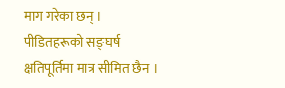माग गरेका छन् ।
पीडितहरूको सङ्घर्ष क्षतिपूर्तिमा मात्र सीमित छैन ।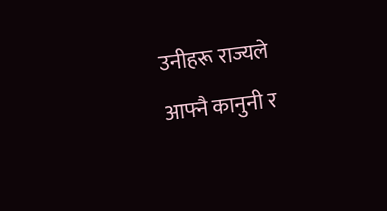उनीहरू राज्यले आफ्नै कानुनी र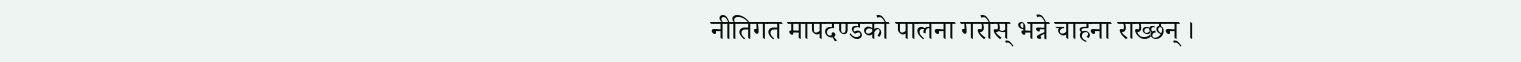नीतिगत मापदण्डको पालना गरोस् भन्ने चाहना राख्छन् ।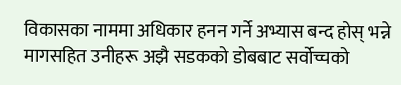विकासका नाममा अधिकार हनन गर्ने अभ्यास बन्द होस् भन्ने मागसहित उनीहरू अझै सडकको डोबबाट सर्वोच्चको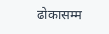ढोकासम्म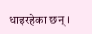धाइरहेका छन् ।